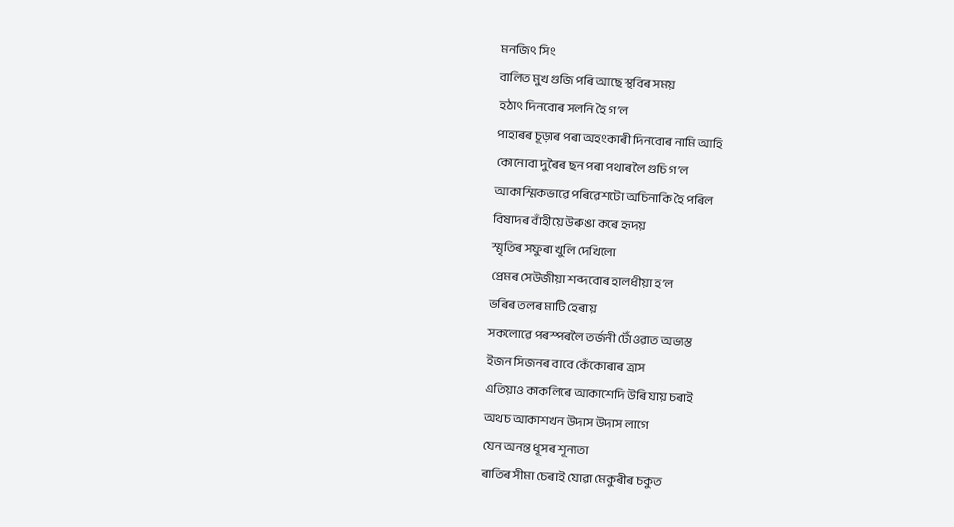মনজিৎ সিং
বালিত মুখ গুজি পৰি আছে স্থবিৰ সময়
হঠাৎ দিনবোৰ সলনি হৈ গ’ল
পাহাৰৰ চূড়াৰ পৰা অহংকাৰী দিনবোৰ নামি আহি
কোনোবা দুৰৈৰ ছন পৰা পথাৰলৈ গুচি গ’ল
আকাস্মিকভাৱে পৰিৱেশটো অচিনাকি হৈ পৰিল
বিষাদৰ বাঁহীয়ে উৰুঙা কৰে হৃদয়
স্মৃতিৰ সফুৰা খুলি দেখিলো
প্ৰেমৰ সেউজীয়া শব্দবোৰ হালধীয়া হ’ল
ভৰিৰ তলৰ মাটি হেৰায়
সকলোৱে পৰস্পৰলৈ তৰ্জনী টোঁওৱাত অভ্যস্ত
ইজন সিজনৰ বাবে কেঁকোৰাৰ ত্ৰাস
এতিয়াও কাকলিৰে আকাশেদি উৰি যায় চৰাই
অথচ আকাশখন উদাস উদাস লাগে
যেন অনন্ত ধূসৰ শূন্যতা
ৰাতিৰ সীমা চেৰাই যোৱা মেকুৰীৰ চকুত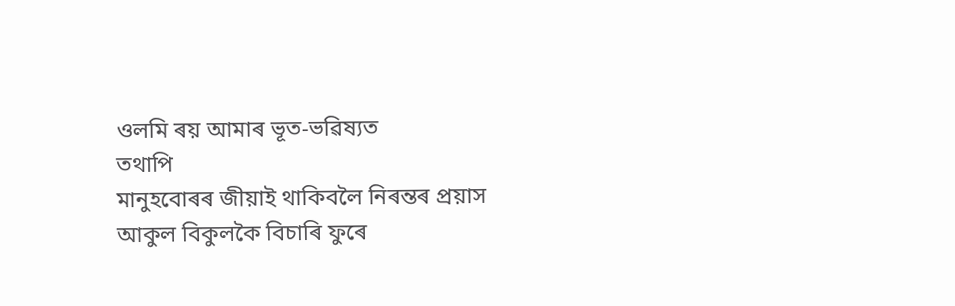ওলমি ৰয় আমাৰ ভূত-ভৱিষ্যত
তথাপি
মানুহবোৰৰ জীয়াই থাকিবলৈ নিৰন্তৰ প্ৰয়াস
আকুল বিকুলকৈ বিচাৰি ফুৰে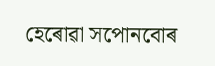হেৰোৱা সপোনবোৰ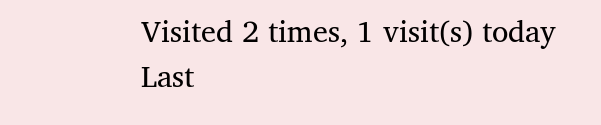Visited 2 times, 1 visit(s) today
Last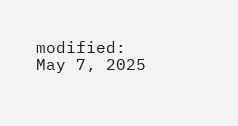modified: May 7, 2025